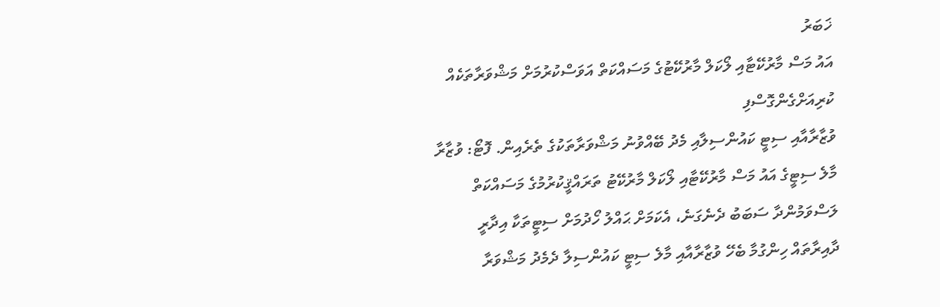ޚަބަރު
އައު މަސް މާރުކޭޓާއި ލޯކަލް މާރުކޭޓުގެ މަސައްކަތް އަވަސްކުރުމަށް މަޝްވަރާތަކެއް ކުރިއަށްގެންގޮސްފި
ވުޒާރާއާއި ސިޓީ ކައުންސިލާއި މެދު ބޭއްވުނު މަޝްވަރާތަކުގެ ތެރެއިން. ފޮޓޯ: ވުޒާރާ
މާލެ ސިޓީގެ އައު މަސް މާރުކޭޓާއި ލޯކަލް މާރުކޭޓު ތަރައްޤީކުރުމުގެ މަސައްކަތް ލަސްވަމުންދާ ސަބަބު ދެނެގަނެ، އެކަމަށް ޙައްލު ހޯދުމަށް ސިޓީތަކާ އިދާރީ ދާއިރާތައް ހިންގުމާ ބެހޭ ވުޒާރާއާއި މާލެ ސިޓީ ކައުންސިލާ ދެމެދު މަޝްވަރާ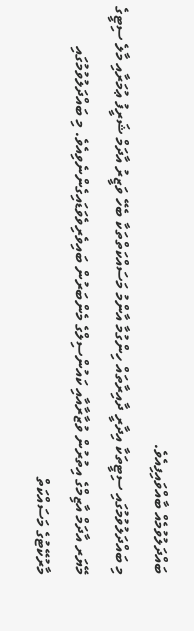ބައްދަލުވުމެއް ބާއްވައިފިއެވެ.
މި ބައްދަލުވުމުގައި ސިޓީތަކާ އިދާރީ ދާއިރާތައް ހިންގުމާ އާންމު މަސައްކަތްތަކާ ބެހޭ ވަޒީރު އާދަމް ޝަރީފު ޢުމަރާއި މާލެ ސިޓީގެ މޭޔަރ އާދަމް އާޒިމްގެ އިތުރުން ވުޒާރާއާއި ކައުންސިލްގެ މެންބަރުން ބައިވެރިވެވަޑައިގެންނެވިއެވެ. މި ބައްދަލުވުމުގައި މާރުކޭޓުގެ މަސައްކަތް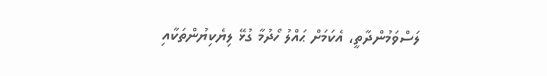ލަސްވަމުންދާތީ، އެކަމަށް ޙައްލު ހޯދުމާ ގުޅޭ ލިޔެކިޔުންތަކާއި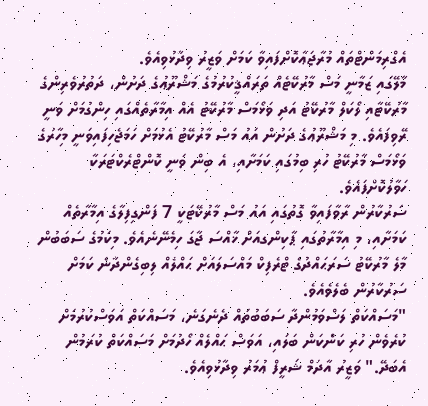އެގްރިމަންޓްތައް މުރާޖަޢާކޮށްފައިވާ ކަމަށް ވަޒީރު ވިދާޅުވިއެވެ.
މާލޭގައި ޒަމާނީ މަސް މާރުކޭޓެއް ތަރައްޤީކުރުމުގެ މަޝްރޫޢުގެ ދަށުން، ދަތުރުވެރިންގެ މާރުކޭޓާއި ލޯކަލް މާރުކޭޓު އަދި ވަޅޯމަސް މާރުކޭޓު އެއް އިމާރާތެއްގައި ހިންގުމަށް ވަނީ ރޭވިފައެވެ. މި މަޝްރޫޢުގެ ދަށުން އައު މަސް މާރުކޭޓު އެޅުމަށް ހަމަޖެހިފައިވަނީ މިހާރުގެ ވަޅޯމަސް މާރުކޭޓު ހުރި ބިމުގައި ކަމަށާއި، އެ ބިން ވަނީ ކޮންޓްރެކްޓަރަކާ ހަވާލުކޮށްފައެވެ.
ސަރުކާރުން ރާވާފައިވާ ގޮތުގައި އައު މަސް މާރުކޭޓަކީ 7 ފަންގިފިލާގެ އިމާރާތެއް ކަމަށާއި، މި އިމާރާތުގައި ޕާކިންގއަށް ޚާއްސަ ޖާގަ ހިމެނޭނެއެވެ. މިކަމުގެ ސަބަބުން މާލެ މާރުކޭޓު ސަރަޙައްދުގެ ޓްރެފިކް މައްސަލައަށް ޙައްލެއް ލިބިގެންދާނެ ކަމަށް ސަރުކާރުން ބެލެވެއެވެ.
"މަސައްކަތް ލަސްވަމުންދާ ސަބަބުތައް ދެނެގަނެ، މަސައްކަތް އަވަސްކުރުމަށް ކުރެވެން ހުރި ކަންކަން ބަލައި، އަވަސް ޙައްލެއް ހޯދުމަށް މަސައްކަތް ކުރަމުން އެބަދޭ." ވަޒީރު އާދަމް ޝަރީފް ޢުމަރު ވިދާޅުވިއެވެ.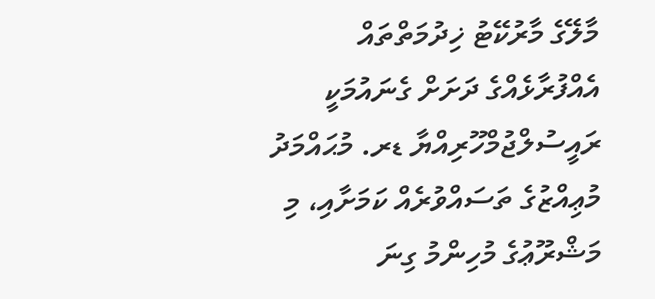މާލޭގެ މާރުކޭޓު ޚިދުމަތްތައް އެއްފުރާޅެއްގެ ދަށަށް ގެނައުމަކީ ރައީސުލްޖުމްހޫރިއްޔާ ޑރ. މުޙައްމަދު މުޢިއްޒުގެ ތަސައްވުރެއް ކަމަށާއި، މި މަޝްރޫޢުގެ މުހިންމު ގިނަ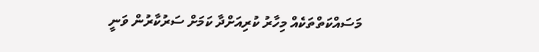މަސައްކަތްތަކެއް މިހާރު ކުރިއަށްދާ ކަމަށް ސަރުކާރުން ވަނީ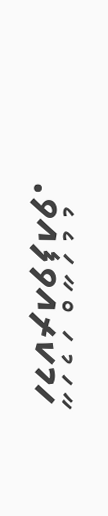ހާމަކުރައްވާފައެވެ.